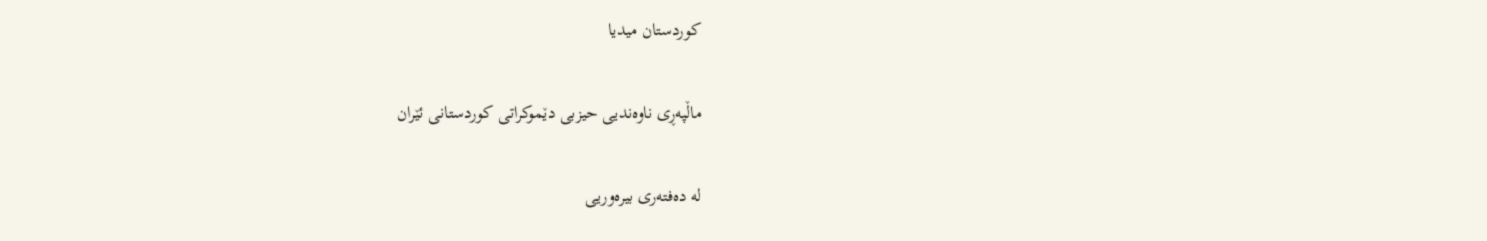کوردستان میدیا

ماڵپەڕی ناوەندیی حیزبی دێموکراتی کوردستانی ئێران

لە دەفتەری بیرەوریی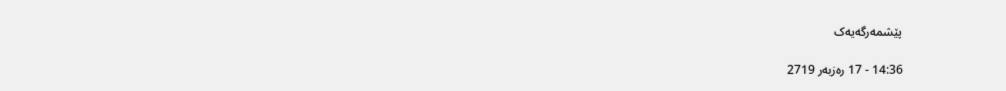پێشمەرگەیەک

14:36 - 17 رەزبەر 2719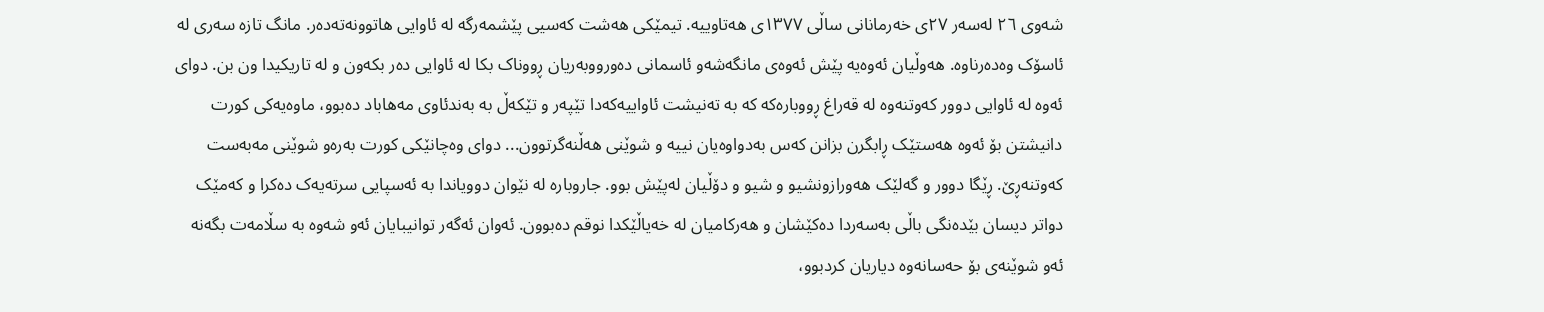شەوی ٢٦ لەسەر ٢٧ی خەرمانانی ساڵی ١٣٧٧ی هەتاوییە. تیمێکی هەشت کەسیی پێشمەرگە لە ئاوایی هاتوونەتەدەر. مانگ تازە سەری لە ئاسۆک وەدەرناوە. هەوڵیان ئەوەیە پێش ئەوەی مانگەشەو ئاسمانی دەورووبەریان ڕووناک بکا لە ئاوایی دەر بکەون و لە تاریکیدا ون بن. دوای ئەوە لە ئاوایی دوور کەوتنەوە لە قەراغ ڕووبارەکە کە بە تەنیشت ئاواییەکەدا تێپەر و تێکەڵ بە بەندئاوی مەهاباد دەبوو، ماوەیەکی کورت دانیشتن بۆ ئەوە هەستێک ڕابگرن بزانن کەس بەدواوەیان نییە و شوێنی هەڵنەگرتوون... دوای وەچانێکی کورت بەرەو شوێنی مەبەست کەوتنەڕێ. ڕێگا دوور و گەلێک هەورازونشیو و شیو و دۆڵیان لەپێش بوو. جاروبارە لە نێوان دوویاندا بە ئەسپایی سرتەیەک دەکرا و کەمێک دواتر دیسان بێدەنگی باڵی بەسەردا دەکێشان و هەرکامیان لە خەیاڵێکدا نوقم دەبوون. ئەوان ئەگەر توانیبایان ئەو شەوە بە سڵامەت بگەنە ئەو شوێنەی بۆ حەسانەوە دیاریان کردبوو،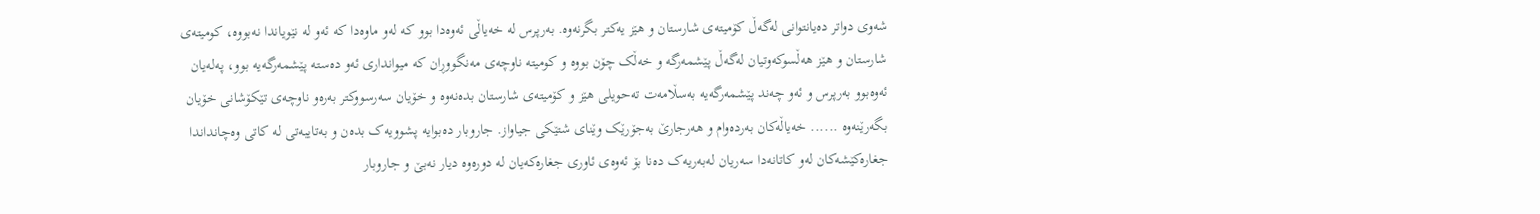شەوی دواتر دەیانتوانی لەگەڵ کۆمیتەی شارستان و هێز یەکتر بگرنەوە. بەرپرس لە خەیاڵی ئەوەدا بوو کە لەو ماوەدا کە ئەو لە نێویاندا نەبووە، کومیتەی شارستان و هێز هەڵسوکەوتیان لەگەڵ پێشمەرگە و خەڵک چۆن بووە و کومیتە ناوچەی مەنگووڕان کە میوانداری ئەو دەستە پێشمەرگەیە بوو، پەلەیان ئەوەبوو بەرپرس و ئەو چەند پێشمەرگەیە بەسڵامەت تەحویلی هێز و کۆمیتەی شارستان بدەنەوە و خۆیان سەرسووکتر بەرەو ناوچەی تێکۆشانی خۆیان بگەرێنەوە ...... خەیاڵەکان بەردەوام و هەرجارێ بەجۆرێک وێنای شتێکی جیاواز. جاروبار دەبوایە پشوویەک بدەن و بەتایبەتی لە کاتی وەچانداندا جغارەکێشەکان لەو کاتانەدا سەریان لەبەریەک دەنا بۆ ئەوەی ئاوری جغارەکەیان لە دورەوە دیار نەبێ و جاروبار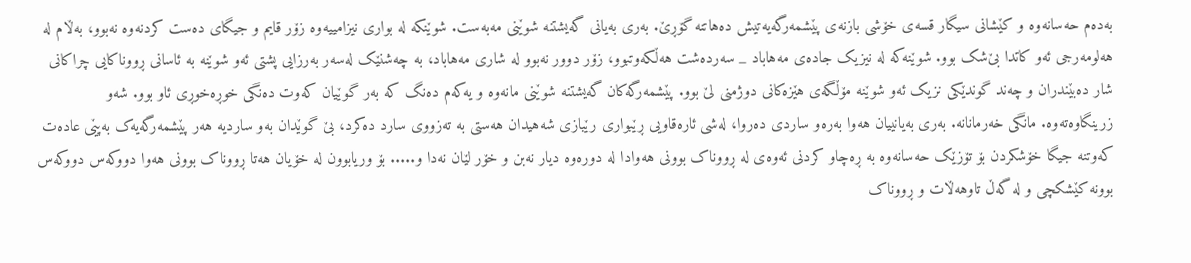بەدەم حەسانەوە و کێشانی سیگار قسەی خۆشی بازنەی پێشمەرگەیەتیش دەهاتنە گۆڕێ. بەری بەیانی گەیشتنە شوێنی مەبەست. شوێنکە لە بواری نیزامییەوە زۆر قایم و جیگای دەست کردنەوە نەبوو، بەڵام لە هەلومەرجی ئەو کاتدا بێ‌شک بوو. شوێنەکە لە نیزیک جادەی مەهاباد _ سەردەشت هەڵکەوتبوو، زۆر دوور نەبوو لە شاری مەهاباد، بە چەشنێک لەسەر بەرزایی پشتی ئەو شوێنە بە ئاسانی ڕووناکایی چراکانی شار دەبێندران و چەند گوندێکی نزیک ئەو شوێنە مۆڵگەی هێزەکانی دوژمنی لێ بوو. پێشمەرگەکان گەیشتنە شوێنی مانەوە و یەکەم دەنگ کە بەر گوێیان کەوت دەنگی خوڕەخوڕی ئاو بوو. شەو زرینگاوەتەوە. مانگی خەرمانانە. بەری بەیانییان هەوا بەرەو ساردی دەروا، لەشی ئارەقاویی ڕێبواری رێبازی شەهیدان هەستی بە تەزووی سارد دەکرد، بێ گوێدان بەو ساردیە هەر پێشمەرگەیەک بەپێی عادەت کەوتنە جیگا خۆشکردن بۆ تۆزێک حەسانەوە بە ڕەچاو کردنی ئەوەی لە ڕووناک بوونی هەوادا لە دورەوە دیار نەبن و خۆر لێان نەدا و..... بۆ وریابوون لە خۆیان هەتا ڕووناک بوونی هەوا دووکەس دووکەس بوونە کێشکچی و لە گەڵ تاوهەڵات و ڕووناک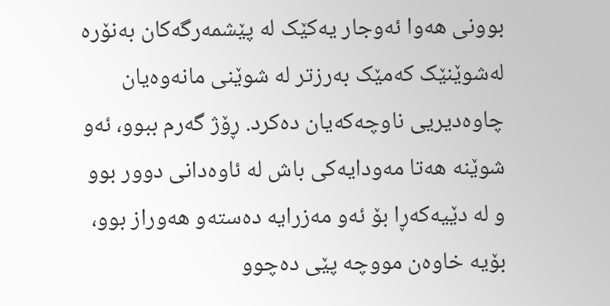بوونی هەوا ئەوجار یەکێک لە پێشمەرگەکان بەنۆرە لەشوێنێک کەمێک بەرزتر لە شوێنی مانەوەیان چاوەدیریی ناوچەکەیان دەکرد. ڕۆژ گەرم ببوو، ئەو شوێنە هەتا مەودایەکی باش لە ئاوەدانی دوور بوو و لە دێیەکەڕا بۆ ئەو مەزرایە دەستەو هەوراز بوو، بۆیە خاوەن مووچە پێی دەچوو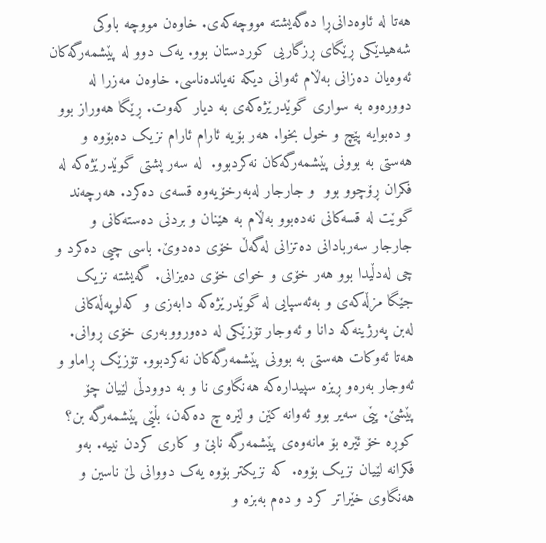هەتا لە ئاوەدانی‌ڕا دەگەیشتە مووچەکەی. خاوەن مووچە باوکی شەهیدێکی ڕێگای ڕزگاریی کوردستان بوو. یەک دوو لە پێشمەرگەکان ئەوەیان دەزانی بەڵام ئەوانی دیکە نەیاندەناسی. خاوەن مەزرا لە دوورەوە بە سواری گوێدرێژەکەی بە دیار کەوت. ڕێگا هەوراز بوو و دەبوایە پێچ و خول بخوا. هەر بۆیە ئارام ئارام نزیک دەبۆوە و هەستی بە بوونی پێشمەرگەکان نەکردبوو.  لە سەر پشتی گوێدرێژەکە لە فکران ڕۆچوو بوو  و جارجار لەبەرخۆیەوە قسەی دەکرد. هەرچەند گوێت لە قسەکانی نەدەبوو بەڵام بە هێنان و بردنی دەستەکانی و جارجار سەربادانی دەتزانی لەگەڵ خۆی دەدوێ. باسی چیی دەکرد و چی لەدڵیدا بوو هەر خۆی و خوای خۆی دەیزانی. گەیشتە نزیک جێگا مزڵەکەی و بەئەسپایی لە گوێدرێژەکە دابەزی و کەلوپەڵەکانی لەبن پەرژینەکە دانا و ئەوجار تۆزێکی لە دەورووبەری خۆی ڕوانی. هەتا ئەوکات هەستی بە بوونی پێشمەرگەکان نەکردبوو. تۆزێک ڕاماو و ئەوجار بەرەو ڕیزە سپیدارەکە هەنگاوی نا و بە دوودڵی لێیان چۆ پێشێ. پێی سەیر بوو ئەوانە کێن و لێرە چ دەکەن، بڵێی پێشمەرگە بن؟ کوڕە خۆ ئێرە بۆ مانەوەی پێشمەرگە نابێ و کاری کردن نییە. بەو فکرانە لێیان نزیک بۆوە. کە نزیکتر بۆوە یەک دووانی لێ ناسین و هەنگاوی خێراتر کرد و دەم بەبزە و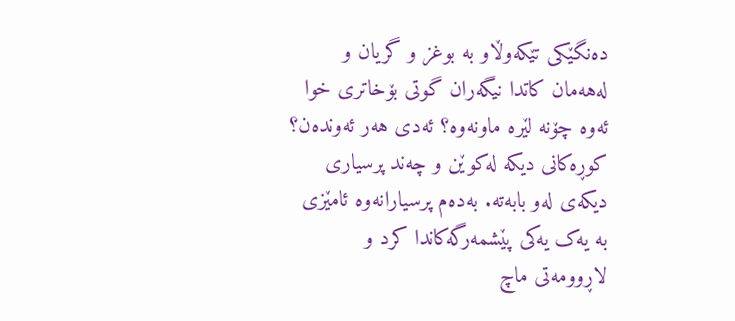دەنگێکی تێکەوڵاو بە بوغز و گریان و لەهەمان کاتدا نیگەران گوتی بۆخاتری خوا ئەوە چۆنە لێرە ماونەوە؟ ئەدی هەر ئەوندەن؟ کوڕەکانی دیکە لەکوێن و چەند پرسیاری دیکەی لەو بابەتە. بەدەم پرسیارانەوە ئامێزی بە یەک یەکی پێشمەرگەکاندا کرد و لاڕوومەتی ماچ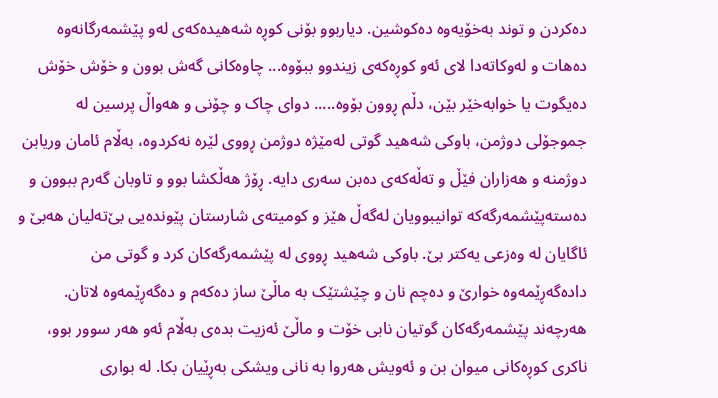دەکردن و توند بەخۆیەوە دەکوشین. دیاربوو بۆنی کوڕە شەهیدەکەی لەو پێشمەرگانەوە دەهات و لەوکاتەدا لای ئەو کوڕەکەی زیندوو ببۆوە... چاوەکانی گەش بوون و خۆش خۆش دەیگوت یا خوابەخێر بێن، دڵم ڕوون بۆوە..... دوای چاک و چۆنی و هەواڵ پرسین لە جموجۆلی دوژمن، باوکی شەهید گوتی لەمێژە دوژمن ڕووی لێرە نەکردوە، بەڵام ئامان وریابن دوژمنە و هەزاران فێڵ و تەڵەکەی دەبن سەری دایە. ڕۆژ هەڵکشا بوو و تاوبان گەرم ببوون و دەستەپێشمەرگەکە توانیبوویان لەگەڵ هێز و کومیتەی شارستان پێوندەیی بێ‌تەلیان هەبێ و ئاگایان لە وەزعی یەکتر بێ. باوکی شەهید ڕووی لە پێشمەرگەکان کرد و گوتی من دادەگەڕێمەوە خوارێ و دەچم نان و چێشتێک بە ماڵێ ساز دەکەم و دەگەڕێمەوە لاتان. هەرچەند پێشمەرگەکان گوتیان نابی خۆت و ماڵێ ئەزیت بدەی بەڵام ئەو هەر سوور بوو، ناکری کوڕەکانی میوان بن و ئەویش هەروا بە نانی ویشکی بەڕێیان بکا. لە بواری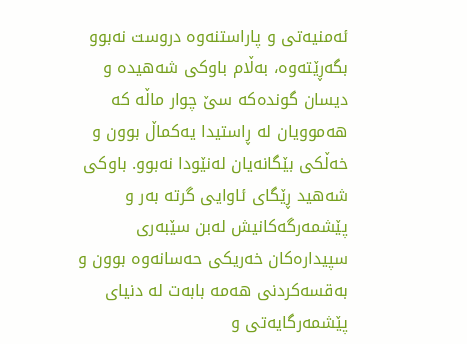ئەمنیەتی و پاراستنەوە دروست نەبوو بگەڕێتەوە، بەڵام باوکی شەهیدە و  دیسان گوندەکە سێ چوار ماڵە کە هەموویان لە ڕاستیدا یەکماڵ بوون و خەڵکی بێگانەیان لەنێودا نەبوو. باوکی شەهید ڕێگای ئاوایی گرتە بەر و پێشمەرگەکانیش لەبن سێبەری سپیدارەکان خەریکی حەسانەوە بوون و بەقسەکردنی هەمە بابەت لە دنیای پێشمەرگایەتی و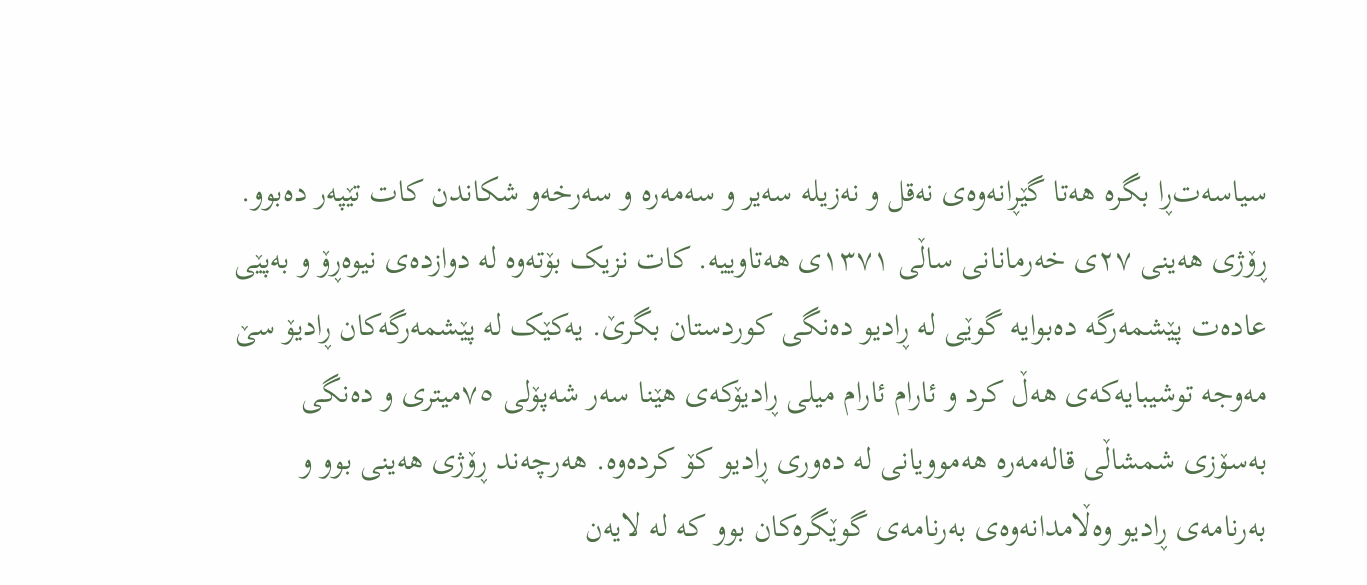سیاسەت‌ڕا بگرە هەتا گێڕانەوەی نەقل و نەزیلە سەیر و سەمەرە و سەرخەو شکاندن کات تێپەر دەبوو. ڕۆژی هەینی ٢٧ی خەرمانانی ساڵی ١٣٧١ی هەتاوییە. کات نزیک بۆتەوە لە دوازدەی نیوەڕۆ و بەپێی عادەت پێشمەرگە دەبوایە گوێی لە ڕادیو دەنگی کوردستان بگرێ. یەکێک لە پێشمەرگەکان ڕادیۆ سێ مەوجە توشیبایەکەی هەڵ کرد و ئارام ئارام میلی ڕادیۆکەی هێنا سەر شەپۆلی ٧٥میتری و دەنگی بەسۆزی شمشاڵی قالەمەرە هەموویانی لە دەوری ڕادیو کۆ کردەوە. هەرچەند ڕۆژی هەینی بوو و بەرنامەی ڕادیو وەڵامدانەوەی بەرنامەی گوێگرەکان بوو کە لە لایەن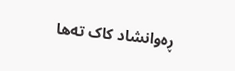ڕەوانشاد کاک تەها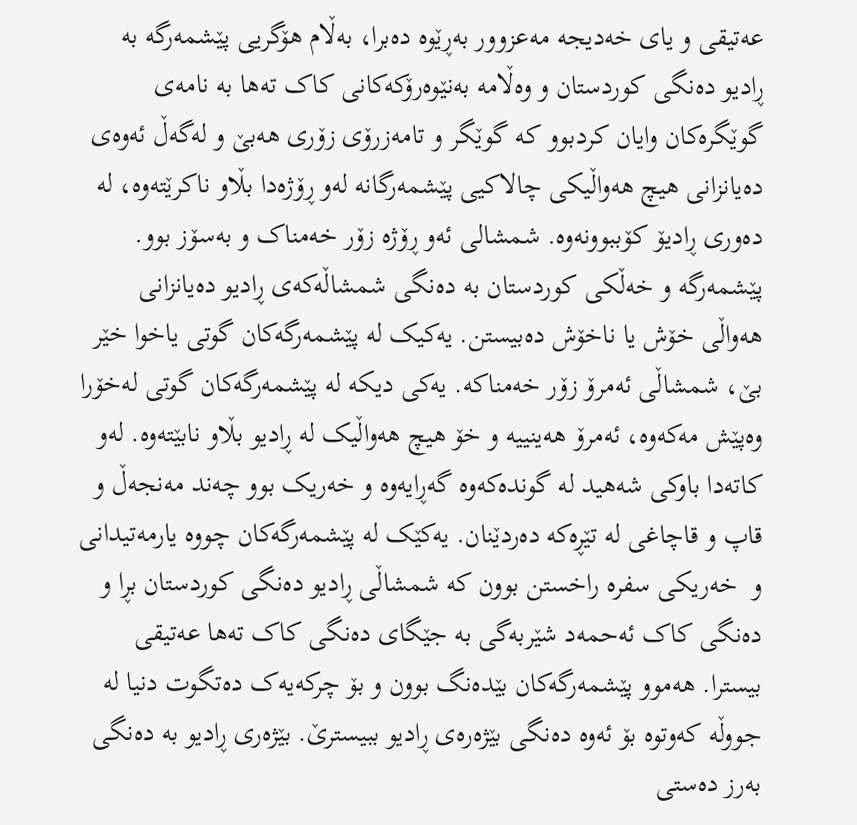عەتیقی و یای خەدیجە مەعزوور بەڕێوە دەبرا، بەڵام هۆگریی پێشمەرگە بە ڕادیو دەنگی کوردستان و وەڵامە بەنێوەرۆکەکانی کاک تەها بە نامەی گوێگرەکان وایان کردبوو کە گوێگر و تامەزرۆی زۆری هەبێ و لەگەڵ ئەوەی دەیانزانی هیچ هەواڵیکی چالاکیی پێشمەرگانە لەو ڕۆژەدا بڵاو ناکرێتەوە، لە دەوری ڕادیۆ کۆببوونەوە. شمشالی ئەو ڕۆژە زۆر خەمناک و بەسۆز بوو. پێشمەرگە و خەڵکی کوردستان بە دەنگی شمشاڵەکەی ڕادیو دەیانزانی هەواڵی خۆش یا ناخۆش دەبیستن. یەکیک لە پێشمەرگەکان گوتی یاخوا خێر بێ، شمشاڵی ئەمرۆ زۆر خەمناکە. یەکی دیکە لە پێشمەرگەکان گوتی لەخۆرا وەپێش مەکەوە، ئەمرۆ هەینییە و خۆ هیچ هەواڵیک لە ڕادیو بڵاو نابێتەوە. لەو کاتەدا باوکی شەهید لە گوندەکەوە گەڕایەوە و خەریک بوو چەند مەنجەڵ و قاپ و قاچاغی لە تێڕەکە دەردێنان. یەكێک لە پێشمەرگەکان چووە یارمەتیدانی و  خەریکی سفرە راخستن بوون کە شمشاڵی ڕادیو دەنگی کوردستان بڕا و دەنگی کاک ئەحمەد شێربەگی بە جێگای دەنگی کاک تەها عەتیقی بیسترا. هەموو پێشمەرگەکان بێدەنگ بوون و بۆ چرکەیەک دەتگوت دنیا لە جووڵە کەوتوە بۆ ئەوە دەنگی بێژەرەی ڕادیو ببیسترێ. بێژەری ڕادیو بە دەنگی بەرز دەستی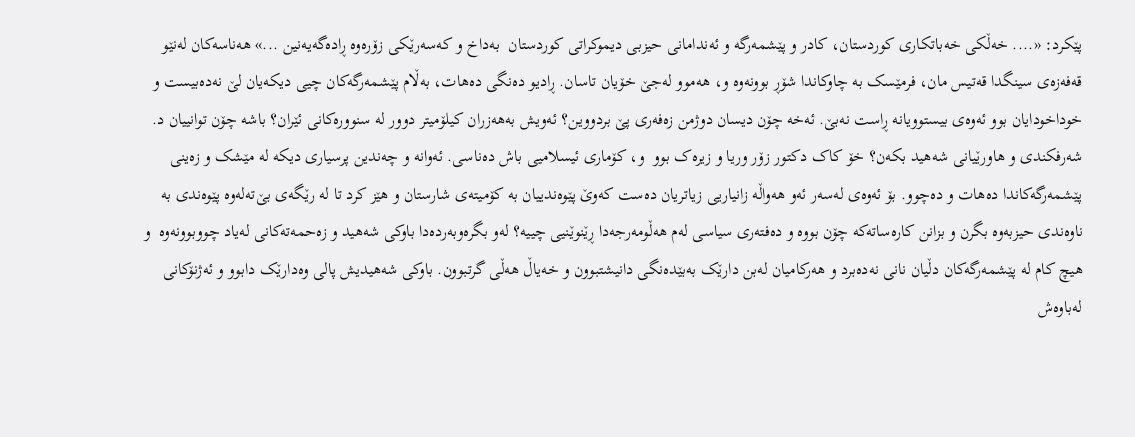پێکرد: «.... خەڵکی خەباتکاری کوردستان، کادر و پێشمەرگە و ئەندامانی حیزبی دیموکراتی کوردستان  بەداخ و کەسەرێکی زۆرەوە ڕادەگەیەنین ...» هەناسەکان لەنێو قەفەزەی سینگدا قەتیس مان، فرمێسک بە چاوکاندا شۆڕ بوونەوە و، هەموو لەجێ خۆیان تاسان. ڕادیو دەنگی دەهات، بەڵام پێشمەرگەکان چیی دیکەیان لێ نەدەبیست و خوداخودایان بوو ئەوەی بیستوویانە ڕاست نەبێ. ئەخە چۆن دیسان دوژمن زەفەری پێ بردووین؟ ئەویش بەهەزران کیلۆمیتر دوور لە سنوورەکانی ئێران؟ باشە چۆن توانییان د. شەرفکندی و هاورێیانی شەهید بکەن؟ خۆ کاک دکتور زۆر وریا و زیرەک بوو  و، کۆماری ئیسلامیی باش دەناسی. ئەوانە و چەندین پرسیاری دیکە لە مێشک و زەینی پێشمەرگەکاندا دەهات و دەچوو. بۆ ئەوەی لەسەر ئەو هەواڵە زانیاریی زیاتریان دەست کەوێ پێوەندییان بە کۆمیتەی شارستان و هێز کرد تا لە رێگەی بێ‌تەلەوە پێوەندی بە ناوەندی حیزبەوە بگرن و بزانن کارەساتەکە چۆن بووە و دەفتەری سیاسی لەم هەڵومەرجەدا ڕێنوێنیی چییە؟ لەو بگرەوبەردەدا باوکی شەهید و زەحمەتەکانی لەیاد چووبوونەوە  و هیچ کام لە پێشمەرگەکان دڵیان نانی نەدەبرد و هەرکامیان لەبن دارێک بەبێدەنگی دانیشتبوون و خەیاڵ هەڵی گرتبوون. باوکی شەهیدیش پالی وەدارێک دابوو و ئەژنۆکانی لەباوەش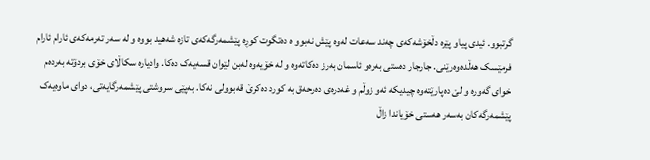گرتبوو. ئیدی پیاو پێرە دڵخۆشەکەی چەند سەعات لەوە پێش نەبوو ە دەتگوت کوڕە پێشمەرگەکەی تازە شەهید بووە و لە سەر تەرمەکەی ئارام ئارام فرمێسک هەڵدەوەرێنی. جارجار دەستی بەرەو ئاسمان بەرز دەکاتەوە و لە خۆیەوە لەبن لێوان قسەیەک دەکا. وادیارە سکاڵای خۆی بردۆتە بەردەم خوای گەورە و لێ دەپارێتەوە چیدیکە ئەو زوڵم و غەدرەی دەرحەق بە کورد دەکرێ قەبوولی نەکا. بەپێی سروشتی پێشمەرگایەتی، دوای ماوەیەک پێشمەرگەکان بەسەر هەستی خۆیاندا زاڵ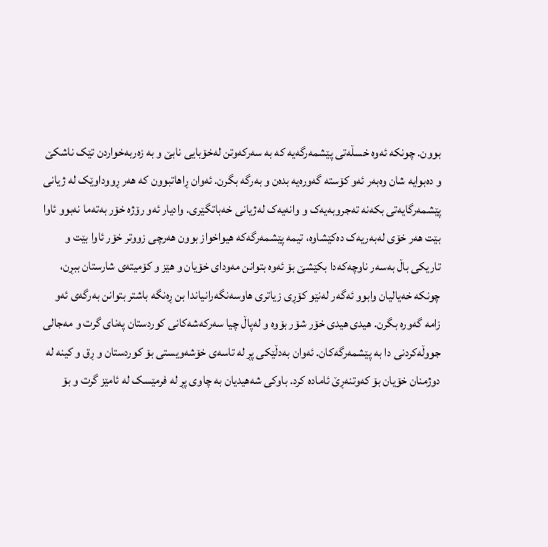بوون. چونکە ئەوە خسڵەتی پێشمەرگەیە کە بە سەرکەوتن لەخۆبایی نابێ و بە زەربەخواردن تێک ناشکێ و دەبوایە شان وەبەر ئەو کۆستە گەورەیە بدەن و بەرگە بگرن. ئەوان ڕاهاتبوون کە هەر ڕووداوێک لە ژیانی پێشمەرگایەتی بکەنە تەجروبەیەک و وانەیەک لەژیانی خەباتگێری. وادیار ئەو رۆژە خۆر بەتەما نەبوو ئاوا بێت هەر خۆی لەبەریەک دەکێشاوە، تیمە پێشمەرگەکە هیواخواز بوون هەرچی زووتر خۆر ئاوا بێت و تاریکی باڵ بەسەر ناوچەکەدا بکێشێ بۆ ئەوە بتوانن مەودای خۆیان و هێز و کۆمیتەی شارستان ببڕن، چونکە خەیالیان وابوو ئەگەر لەنێو کۆڕی زیاتری هاوسەنگەرانیاندا بن ڕەنگە باشتر بتوانن بەرگەی ئەو زامە گەورە بگرن. هیدی هیدی خۆر شۆر بۆوە و لەپاڵ چیا سەرکەشەکانی کوردستان پەنای گرت و مەجالی جووڵەکردنی دا بە پێشمەرگەکان. ئەوان بەدڵێکی پڕ لە تاسەی خۆشەویستی بۆ کوردستان و ڕق و کینە لە دوژمنان خۆیان بۆ کەوتنەڕێ ئامادە کرد. باوکی شەهیدیان بە چاوی پڕ لە فرمێسک لە ئامێز گرت و بۆ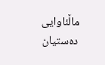ماڵئاوایی دەستیان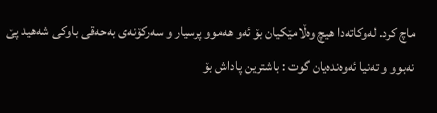ماچ کرد. لەوکاتەدا هیچ وەڵامێکیان بۆ ئەو هەموو پرسیار و سەرکۆنەی بەحەقی باوکی شەهید پێ نەبوو و تەنیا ئەوەندەیان گوت : باشترین پاداش بۆ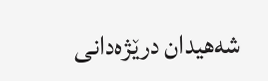شەهیدان درێژەدانی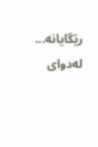رێگایانە... لەدوای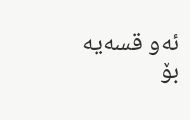ئەو قسەیە بۆ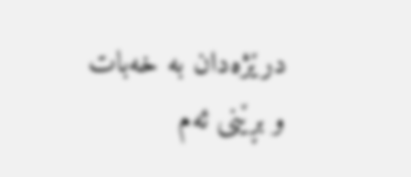درێژەدان بە خەبات و بڕێنی ئەم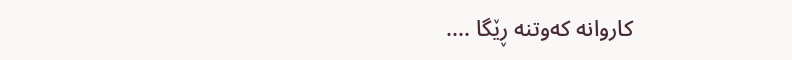کاروانە کەوتنە ڕێگا ....